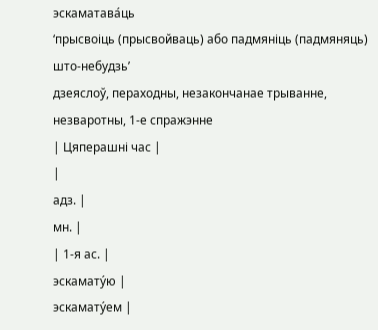эскаматава́ць
‘прысвоіць (прысвойваць) або падмяніць (падмяняць) што-небудзь’
дзеяслоў, пераходны, незакончанае трыванне, незваротны, 1-е спражэнне
| Цяперашні час |
|
адз. |
мн. |
| 1-я ас. |
эскамату́ю |
эскамату́ем |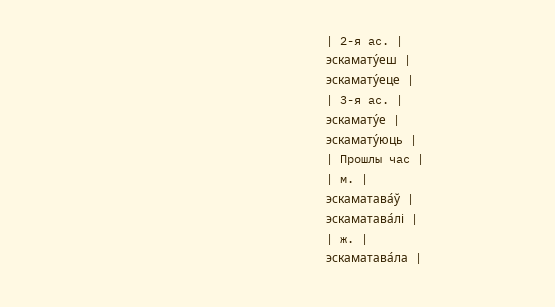| 2-я ас. |
эскамату́еш |
эскамату́еце |
| 3-я ас. |
эскамату́е |
эскамату́юць |
| Прошлы час |
| м. |
эскаматава́ў |
эскаматава́лі |
| ж. |
эскаматава́ла |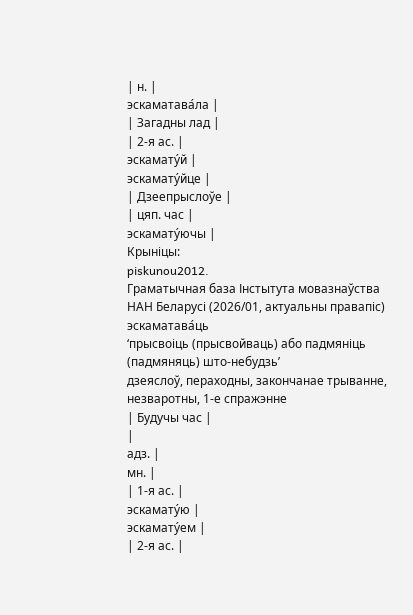| н. |
эскаматава́ла |
| Загадны лад |
| 2-я ас. |
эскамату́й |
эскамату́йце |
| Дзеепрыслоўе |
| цяп. час |
эскамату́ючы |
Крыніцы:
piskunou2012.
Граматычная база Інстытута мовазнаўства НАН Беларусі (2026/01, актуальны правапіс)
эскаматава́ць
‘прысвоіць (прысвойваць) або падмяніць (падмяняць) што-небудзь’
дзеяслоў, пераходны, закончанае трыванне, незваротны, 1-е спражэнне
| Будучы час |
|
адз. |
мн. |
| 1-я ас. |
эскамату́ю |
эскамату́ем |
| 2-я ас. |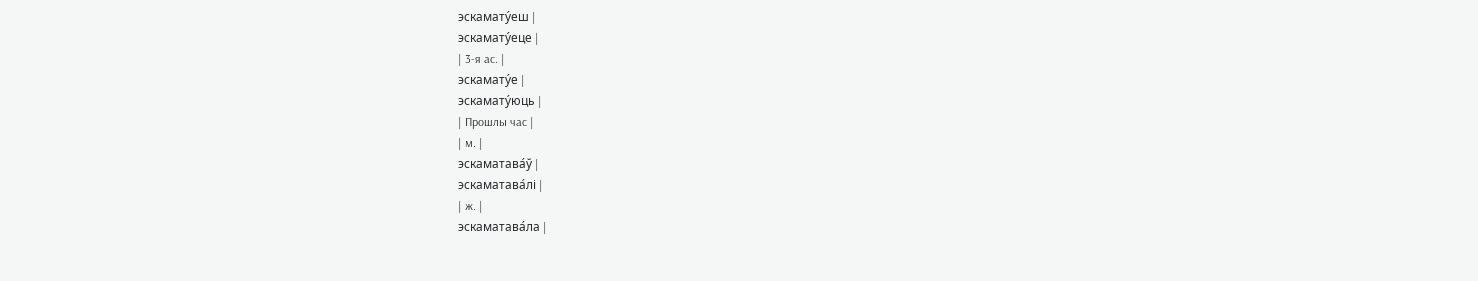эскамату́еш |
эскамату́еце |
| 3-я ас. |
эскамату́е |
эскамату́юць |
| Прошлы час |
| м. |
эскаматава́ў |
эскаматава́лі |
| ж. |
эскаматава́ла |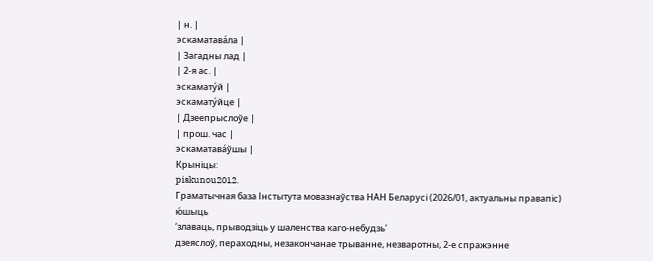| н. |
эскаматава́ла |
| Загадны лад |
| 2-я ас. |
эскамату́й |
эскамату́йце |
| Дзеепрыслоўе |
| прош. час |
эскаматава́ўшы |
Крыніцы:
piskunou2012.
Граматычная база Інстытута мовазнаўства НАН Беларусі (2026/01, актуальны правапіс)
ю́шыць
‘злаваць, прыводзіць у шаленства каго-небудзь’
дзеяслоў, пераходны, незакончанае трыванне, незваротны, 2-е спражэнне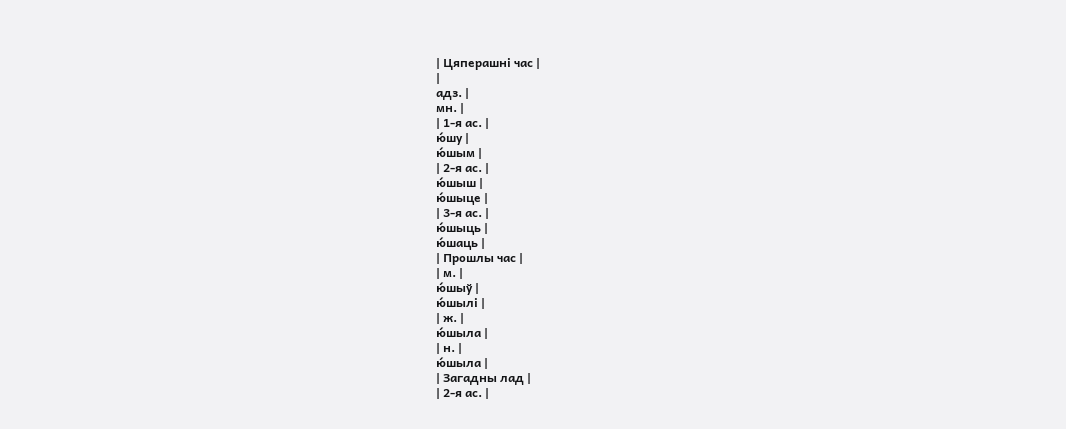| Цяперашні час |
|
адз. |
мн. |
| 1-я ас. |
ю́шу |
ю́шым |
| 2-я ас. |
ю́шыш |
ю́шыце |
| 3-я ас. |
ю́шыць |
ю́шаць |
| Прошлы час |
| м. |
ю́шыў |
ю́шылі |
| ж. |
ю́шыла |
| н. |
ю́шыла |
| Загадны лад |
| 2-я ас. |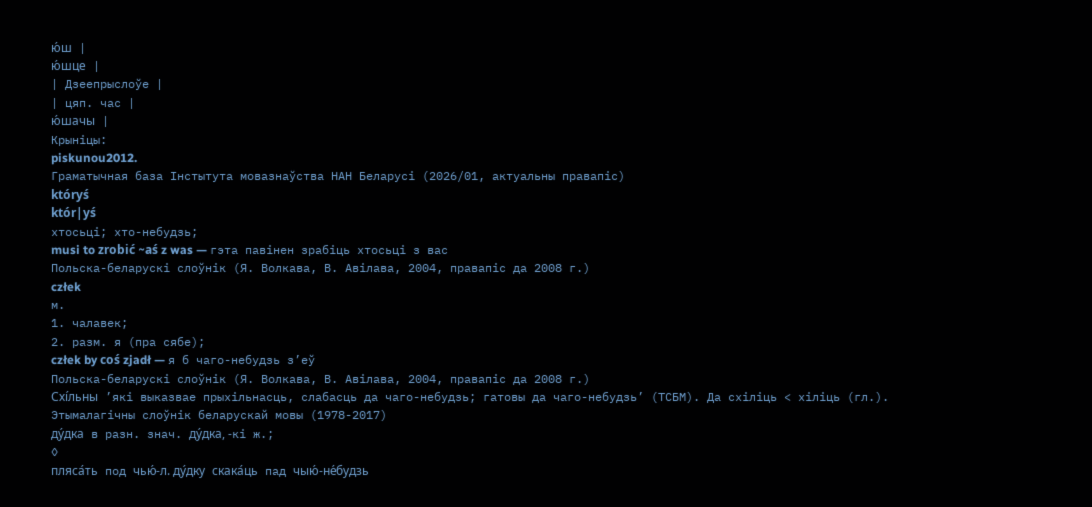ю́ш |
ю́шце |
| Дзеепрыслоўе |
| цяп. час |
ю́шачы |
Крыніцы:
piskunou2012.
Граматычная база Інстытута мовазнаўства НАН Беларусі (2026/01, актуальны правапіс)
któryś
któr|yś
хтосьці; хто-небудзь;
musi to zrobić ~aś z was — гэта павінен зрабіць хтосьці з вас
Польска-беларускі слоўнік (Я. Волкава, В. Авілава, 2004, правапіс да 2008 г.)
człek
м.
1. чалавек;
2. разм. я (пра сябе);
człek by coś zjadł — я б чаго-небудзь з’еў
Польска-беларускі слоўнік (Я. Волкава, В. Авілава, 2004, правапіс да 2008 г.)
Схі́льны ’які выказвае прыхільнасць, слабасць да чаго-небудзь; гатовы да чаго-небудзь’ (ТСБМ). Да схіліць < хіліць (гл.).
Этымалагічны слоўнік беларускай мовы (1978-2017)
ду́дка в разн. знач. ду́дка, -кі ж.;
◊
пляса́ть под чью́-л. ду́дку скака́ць пад чыю́-не́будзь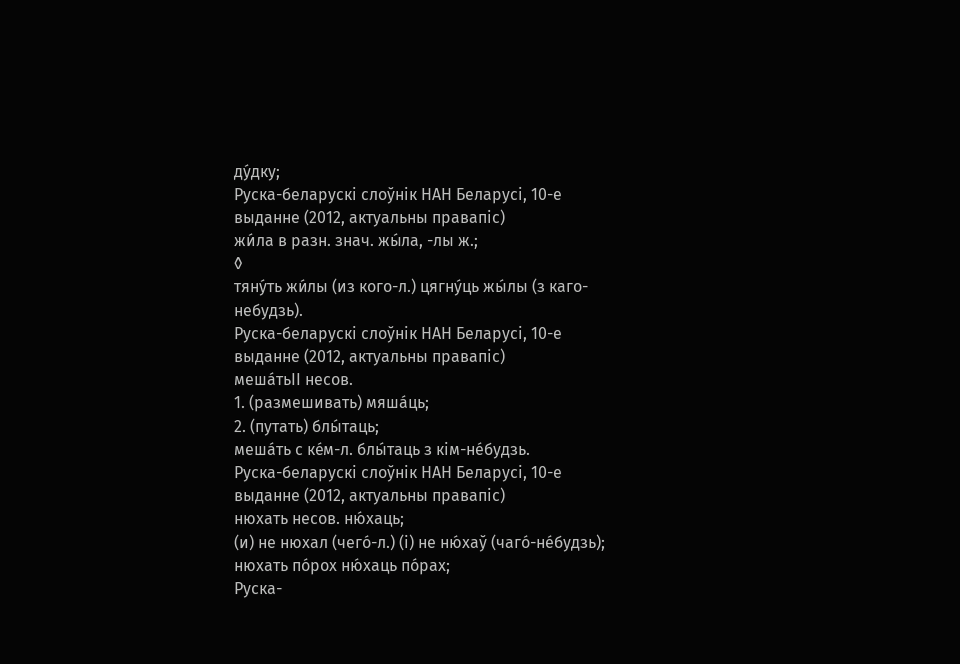ду́дку;
Руска-беларускі слоўнік НАН Беларусі, 10-е выданне (2012, актуальны правапіс)
жи́ла в разн. знач. жы́ла, -лы ж.;
◊
тяну́ть жи́лы (из кого-л.) цягну́ць жы́лы (з каго-небудзь).
Руска-беларускі слоўнік НАН Беларусі, 10-е выданне (2012, актуальны правапіс)
меша́тьII несов.
1. (размешивать) мяша́ць;
2. (путать) блы́таць;
меша́ть с ке́м-л. блы́таць з кім-не́будзь.
Руска-беларускі слоўнік НАН Беларусі, 10-е выданне (2012, актуальны правапіс)
нюхать несов. ню́хаць;
(и) не нюхал (чего́-л.) (і) не ню́хаў (чаго́-не́будзь);
нюхать по́рох ню́хаць по́рах;
Руска-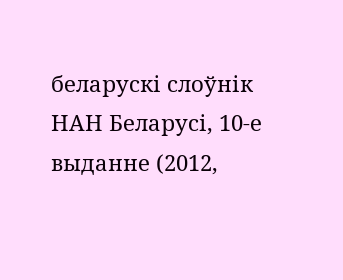беларускі слоўнік НАН Беларусі, 10-е выданне (2012,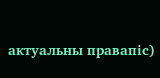актуальны правапіс)